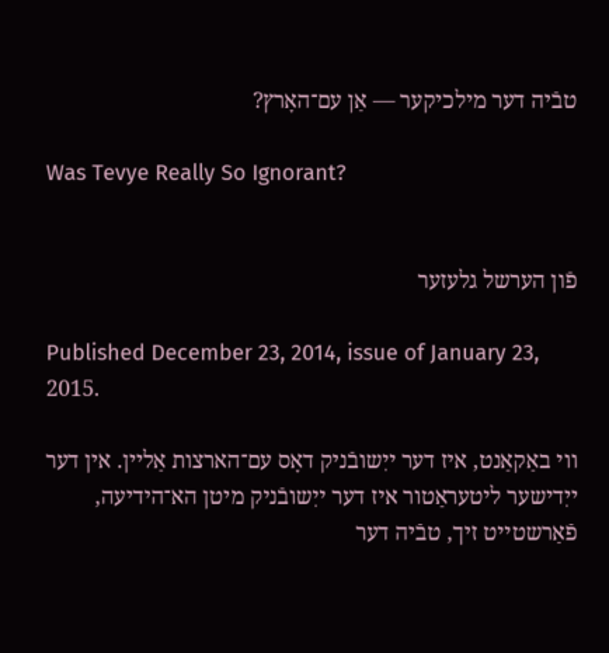טבֿיה דער מילכיקער — אַן עם־האָרץ?

Was Tevye Really So Ignorant?


פֿון הערשל גלעזער

Published December 23, 2014, issue of January 23, 2015.

ווי באַקאַנט, איז דער ייִשובֿניק דאָס עם־הארצות אַליין. אין דער ייִדישער ליטעראַטור איז דער ייִשובֿניק מיטן הא־הידיעה, פֿאַרשטייט זיך, טבֿיה דער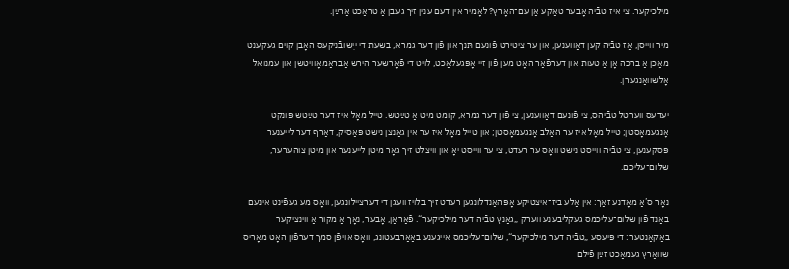מילכיקער. צי איז טבֿיה אָבער טאַקע אַן עם־האָרץ? לאָמיר אין דעם ענין זיך געבן אַ טראַכט אַרײַן.

מיר ווייסן, אַז טבֿיה קען דאַווענען, און ער ציטירט פֿונעם תּנך און פֿון דער גמרא, בשעת די ייִשובֿניקעס האָבן קוים געקענט מאַכן אַ ברכה אָן אַ טעות און דערפֿאַר האָט מען פֿון זיי אָפּגעלאַכט, לויט די פֿאָרשער הירש אַבראַמאָוויטשן און עמנואל אָלשוואַנגערן.

יעדעס ווערטל טבֿיהס, צי פֿונעם דאַווענען, צי פֿון דער גמרא, קומט מיט אַ טײַטש. טייל מאָל איז דער טײַטש פּונקט אָנגעמאָסטן; טייל מאָל איז ער האַלב אָנגעמאָסטן; און טייל מאָל איז ער אין גאַנצן נישט פּאַסיק, דאַרף דער לייענער פּסקענען, צי טבֿיה ווייסט נישט וואָס ער רעדט, צי ער ווייסט יאָ און וויצלט זיך גאָר מיטן לייענער און מיטן צוהערער, שלום־עליכם.

נאָר ס’אַ מאָדנע זאַך: אין אַלע ביז־איצטיקע אָפּהאַנדלונגען רעדט זיך בלויז וועגן די דערציילונגען, וואָס מע געפֿינט אינעם באַנד פֿון שלום־עליכמס געקליבענע ווערק „גאַנץ טבֿיה דער מילכיקער“. פֿאַראַן, אָבער, נאָך אַ מקור אַ ווינציקער באַקאַנטער: די פּיעסע „טבֿיה דער מילכיקער“, שלום־עליכמס אייגענע באַאַרבעטונג, וואָס אויפֿן סמך דערפֿון האָט מאָריס שוואַרץ געמאַכט זײַן פֿילם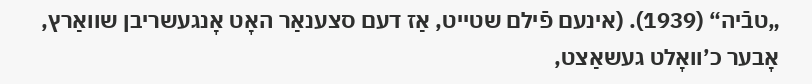„טבֿיה“ (1939). (אינעם פֿילם שטייט, אַז דעם סצענאַר האָט אָנגעשריבן שוואַרץ, אָבער כ’וואָלט געשאַצט,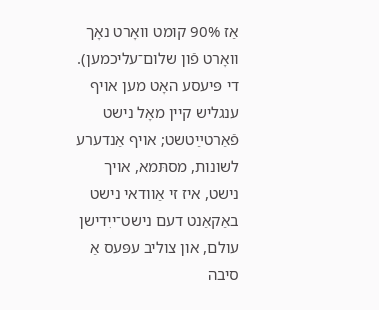אַז 90% קומט וואָרט נאָך וואָרט פֿון שלום־עליכמען). די פּיעסע האָט מען אויף ענגליש קיין מאָל נישט פֿאַרטײַטשט; אויף אַנדערע לשונות, מסתּמא, אויך נישט, איז זי אַוודאי נישט באַקאַנט דעם נישט־ייִדישן עולם, און צוליב עפּעס אַ סיבה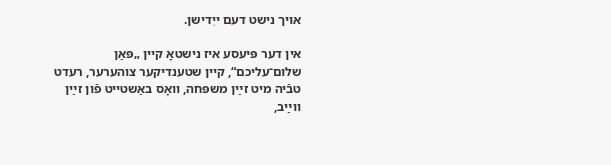אויך נישט דעם ייִדישן.

אין דער פּיעסע איז נישטאָ קיין „פּאַן שלום־עליכם“, קיין שטענדיקער צוהערער, רעדט טבֿיה מיט זײַן משפּחה, וואָס באַשטייט פֿון זײַן ווײַב,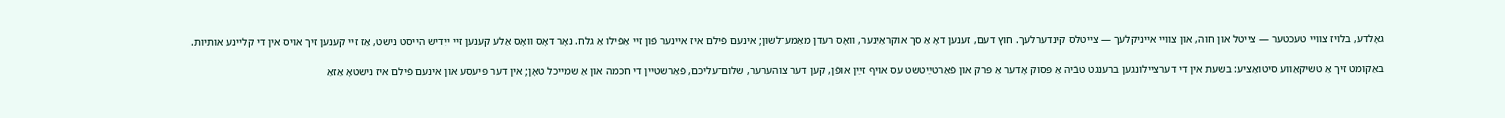גאָלדע, בלויז צוויי טעכטער — צייטל און חוה, און צוויי אייניקלעך — צייטלס קינדערלעך. חוץ דעם, זענען דאָ אַ סך אוקראַיִנער, וואָס רעדן מאַמע־לשון; אינעם פֿילם איז איינער פֿון זיי אַפֿילו אַ גלח. נאָר דאָס וואָס אַלע קענען זיי ייִדיש הייסט נישט, אַז זיי קענען זיך אויס אין די קליינע אותיות.

באַקומט זיך אַ טשיקאַווע סיטואַציע: בשעת אין די דערציילונגען ברענגט טבֿיה אַ פּסוק אָדער אַ פּרק און פֿאַרטײַטשט עס אויף זײַן אופֿן, קען דער צוהערער, שלום־עליכם, פֿאַרשטיין די חכמה און אַ שמייכל טאָן; אין דער פּיעסע און אינעם פֿילם איז נישטאָ אַזאַ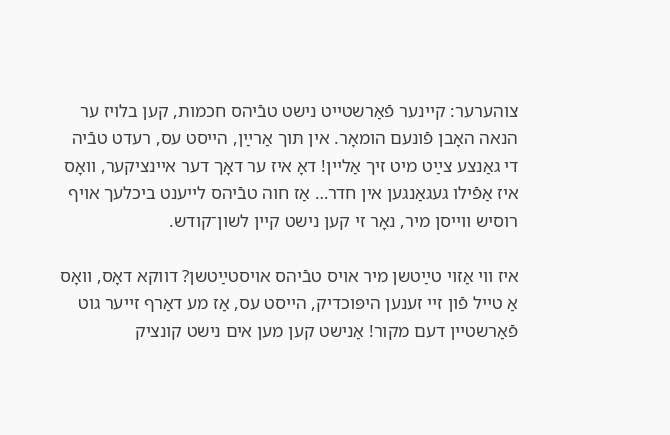צוהערער: קיינער פֿאַרשטייט נישט טבֿיהס חכמות, קען בלויז ער הנאה האָבן פֿונעם הומאָר. אין תּוך אַרײַן, הייסט עס, רעדט טבֿיה די גאַנצע צײַט מיט זיך אַליין! דאָ איז ער דאָך דער איינציקער, וואָס איז אַפֿילו געגאַנגען אין חדר… אַז חוה טבֿיהס לייענט ביכלעך אויף רוסיש ווייסן מיר, נאָר זי קען נישט קיין לשון־קודש.

איז ווי אַזוי טײַטשן מיר אויס טבֿיהס אויסטײַטשן? דווקא דאָס, וואָס אַ טייל פֿון זיי זענען היפּוכדיק, הייסט עס, אַז מע דאַרף זייער גוט פֿאַרשטיין דעם מקור! אַנישט קען מען אים נישט קונציק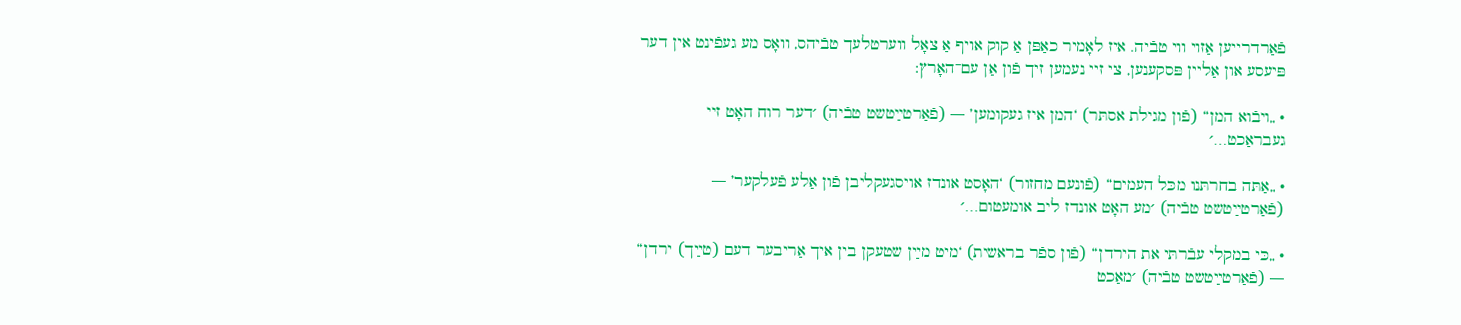פֿאַרדרייען אַזוי ווי טבֿיה. איז לאָמיר כאַפּן אַ קוק אויף אַ צאָל ווערטלעך טבֿיהס, וואָס מע געפֿינט אין דער פּיעסע און אַליין פּסקענען, צי זיי נעמען זיך פֿון אַן עם־האָרץ:

• „ויבֿוא המן“ (פֿון מגילת אסתּר) ‘המן איז געקומען’ — (פֿאַרטײַטשט טבֿיה) ׳דער רוח האָט זיי געבראַכט…׳

• „אַתּה בחרתּנו מכּל העמים“ (פֿונעם מחזור) ‘האָסט אונדז אויסגעקליבן פֿון אַלע פֿעלקער’ — (פֿאַרטײַטשט טבֿיה) ׳מע האָט אונדז ליב אומעטום…׳

• „כּי במקלי עבֿרתּי את הירדן“ (פֿון ספֿר בראשית) ‘מיט מײַן שטעקן בין איך אַריבער דעם (טײַך) ירדן“  — (פֿאַרטײַטשט טבֿיה) ׳מאַכט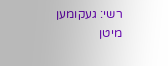רשי: געקומען מיטן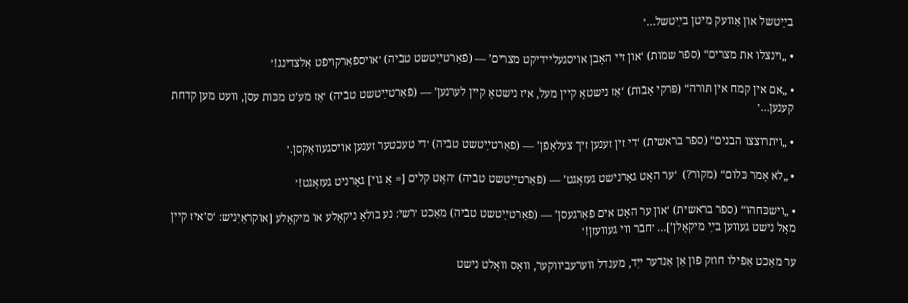בײַטשל און אַוועק מיטן בײַטשל…׳

• „וינצלו את מצרים“ (ספֿר שמות) ‘און זיי האָבן אויסגעליידיקט מצרים’ — (פֿאַרטײַטשט טבֿיה) ׳אויספֿאַרקויפֿט אַלצדינג!׳

• „אם אין קמח אין תּורה“ (פּרקי אָבֿות) ‘אַז נישטאָ קיין מעל, איז נישטאָ קיין לערנען’ — (פֿאַרטײַטשט טבֿיה) ׳אַז מע’ט מכּות עסן, וועט מען קדחת קענען…׳

• „ויתרוצצו הבנים“ (ספֿר בראשית) ‘די זין זענען זיך צעלאָפֿן’ — (פֿאַרטײַטשט טבֿיה) ׳די טעכטער זענען אויסגעוואַקסן.׳

• „לא אָמר כּלום“ (מקור?)  ‘ער האָט גאָרנישט געזאָגט’ — (פֿאַרטײַטשט טבֿיה) ׳האָט קלים [= אַ גוי] גאָרניט געזאָגט!׳

• „וישכּחהו“ (ספֿר בראשית) ‘און ער האָט אים פֿאַרגעסן’ — (פֿאַרטײַטשט טבֿיה) מאַכט ׳רשי: נע בולאָ ניקאָלע או מיקאָלע [אוקראַיִניש: ‘ס’איז קיין מאָל נישט געווען בײַ מיקאָלן’]… ׳חבֿר ווי געוועזן!׳

ער מאַכט אַפֿילו חוזק פֿון אַן אַנדער ייִד, מענדל ווערעביווקער, וואָס וואָלט נישט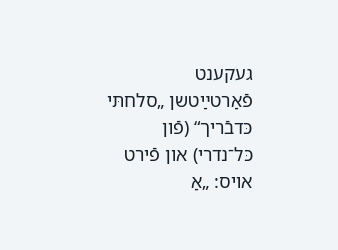געקענט פֿאַרטײַטשן „סלחתּי כּדבֿריך“ (פֿון כּל־נדרי) און פֿירט אויס: „אַ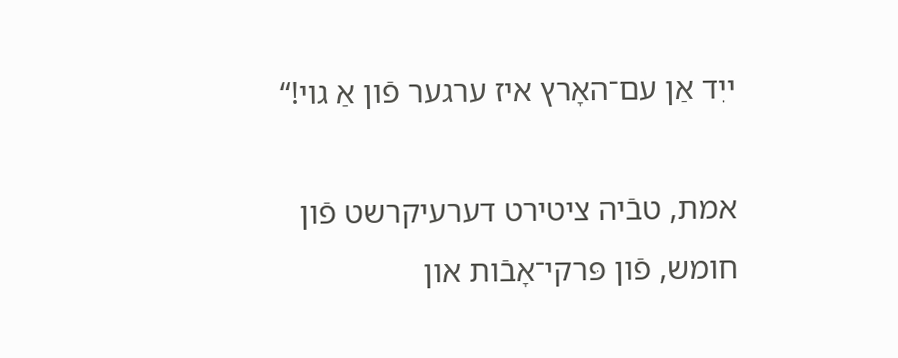ייִד אַן עם־האָרץ איז ערגער פֿון אַ גוי!“

אמת, טבֿיה ציטירט דערעיקרשט פֿון חומש, פֿון פּרקי־אָבֿות און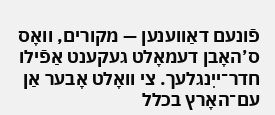פֿונעם דאַווענען — מקורים, וואָס ס’האָבן דעמאָלט געקענט אַפֿילו חדר־ייִנגלעך. צי וואָלט אָבער אַן עם־האָרץ בכלל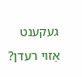געקענט אַזוי רעדן?